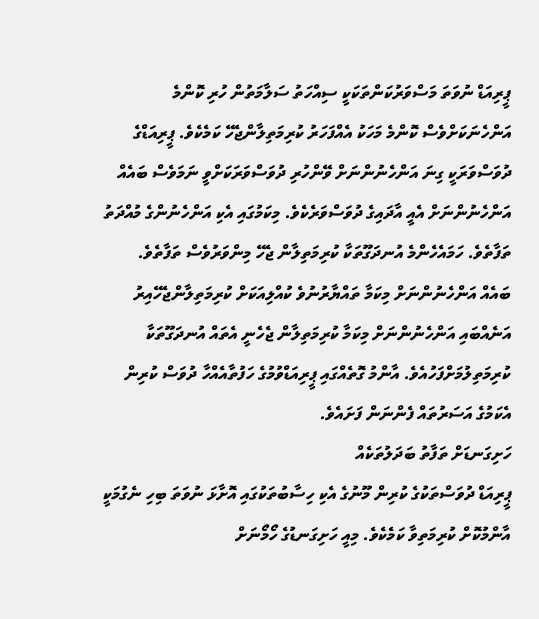ޕީރިއަޑް ނުވަތަ މަސްވަރުކަންތަކަކީ ސިއްހަތު ސަލާމަތުން ހުރި ކޮންމެ އަންހެނަކަށްވެސް ކޮންމެ މަހަކު އެއްފަހަރު ކުރިމަތިލާންޖެހޭ ކަމެކެވެ. ޕީރިއަޑްގެ ދުވަސްވަރަކީ ގިނަ އަންހެނުންނަށް ވޭންހުރި ދުވަސްވަރަކަށްވީ ނަމަވެސް ބައެއް އަންހެނުންނަށް އެއީ އާދައިގެ ދުވަސްވަރެކެވެ. މިކަމުގައި އެކި އަންހެނުންގެ މުއްދަތު ތަފާތެވެ. ހަމައެހެންމެ އުނދަގޫތަކާ ކުރިމަތިލާން ޖެހޭ މިންވަރުވެސް ތަފާތެވެ.
ބައެއް އަންހެނުންނަށް މިކަމާ ތައްޔާރުނުވެ ކުއްލިއަކަށް ކުރިމަތިލާންޖެހޭއިރު އަނެއްބައި އަންހެނުންނަށް މިކަމާ ކުރިމަތިލާން ޖެހެނީ އެތައް އުނދަގޫތަކާ ކުރިމަތިލުމަށްފަހުއެވެ. އާންމު ގޮތެއްގައި ޕީރިއަޑްވުމުގެ ހަފުތާއެއްހާ ދުވަސް ކުރިން އެކަމުގެ އަސަރުތައް ފެންނަން ފަށައެވެ.
ހަށިގަނޑަށް ތަފާތު ބަދަލުތަކެއް
ޕީރިއަޑް ދުވަސްތަކުގެ ކުރިން މޫނުގެ އެކި ހިސާބުތަކުގައި އޮށާޅަ ނުވަތަ ބިހި ނެގުމަކީ އާންމުކޮށް ކުރިމަތިވާ ކަމެކެވެ. މިއީ ހަށިގަނޑުގެ ހޯމޯނަށް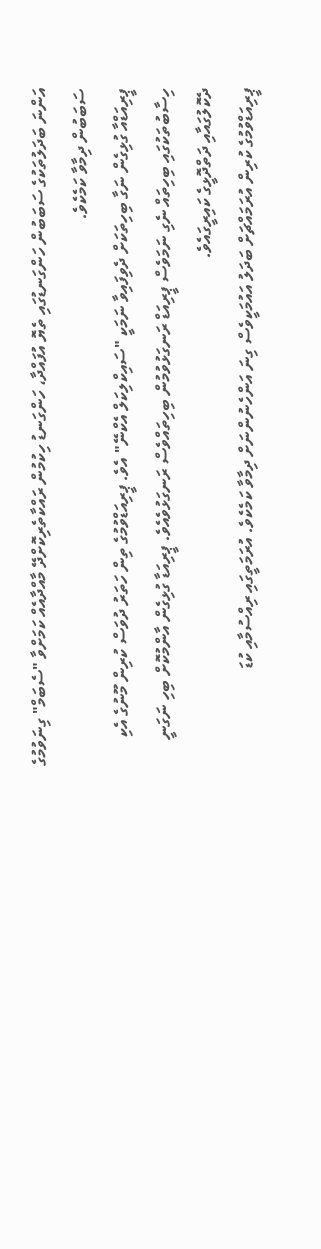އަންނަ ބަދަލުތަކުގެ ސަބަބުން ހަންގަނޑުގައި ތެޔޮ އުފައްދާ، ހަންގަނޑު ހިކުމުން ރައްކާތެރިކޮށްދޭ މާއްދާއެއް ކަމަށްވާ "ސެބަމް" ގިނަވުމުގެ ސަބަބުން ދިމާވާ ކަމެކެވެ.
ޕީރިއަޑްއާ ގުޅިގެން ނަގާ ބިހިތަކަށް ދެވިފައިވާ ނަމަކީ "ސައިކްލިކަލް އެކްނޭ" އެވެ. ޕީރިއަޑްވުމުގެ ތިން ހަތަރު ދުވަސް ކުރިން މޫނުގެ އެކި ހިސާބުތަކުގައި ބިހިތައް ނެގި ނަމަވެސް ޕީރިއަޑް ރަނގަޅުވުމުން ބިހިތައްވެސް ރަނގަޅުވެއެވެ. ޕީރިއަޑާ ގުޅިގެން އާންމުކޮށް ބިހި ނަގަނީ ދެކޮލުގައާއި ދަތްދޮޅީގެ ކައިރީގައެވެ.
ޕީރިއަޑްވުމުގެ ކުރިން އުރަމައްޗަށް ބަދަލު އައުމަކީވެސް ގިނަ އަންހެނުންނަށް ދިމާވާ ކަމެކެވެ. އުރަމަތީގައި ރިއްސުމާއި ކުޑަ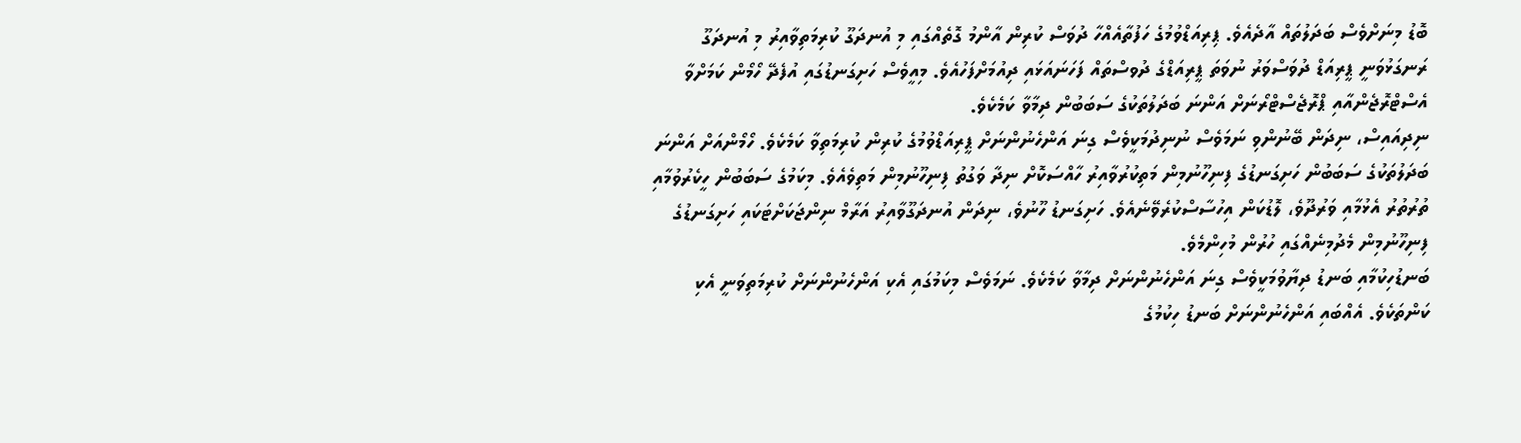ބޮޑު މިނަށްވެސް ބަދަލުތައް އާދެއެވެ. ޕިރިއަޑްވުމުގެ ހަފުތާއެއްހާ ދުވަސް ކުރިން އާންމު ގޮތެއްގައި މި އުނދަގޫ ކުރިމަތިވާއިރު މި އުނދަގޫ ރަނގަޅުވަނީ ޕީރިއަޑް ދުވަސްވަރު ނުވަތަ ޕީރިއަޑްގެ ދުވސްތައް ފަހަނައަޅައި ދިއުމަށްފަހުއެވެ. މިއީވެސް ހަށިގަނޑުގައި އުފެދޭ ހޯމޯން ކަމަށްވާ އެސްޓްރޮޖެންއާއި ޕްރޮޖެސްޓްރޯނަށް އަންނަ ބަދަލުތަކުގެ ސަބަބުން ދިމާވާ ކަމެކެވެ.
ނިދިއައިސް، ނިދަން ބޭނުންވި ނަމަވެސް ނުނިދުމަކީވެސް ގިނަ އަންހެނުންނަށް ޕީރިއަޑްވުމުގެ ކުރިން ކުރިމަތިވާ ކަމެކެވެ. ހޯމޯންއަށް އަންނަ ބަދަލުތަކުގެ ސަބަބުން ހަށިގަނޑުގެ ފިނިހޫނުމިން މަތިކުރުވާއިރު ހާއްސަކޮށް ނިދާ ވަގުތު ފިނިހޫނުމިން މަތިވެއެވެ. މިކަމުގެ ސަބަބުން ހީކެރުވުމާއި ތުރުތުރު އެޅުމާއި ވަރުދޫވެ، ލޮޑުކަން އިހުސާސްކުރެވޭނެއެވެ. ހަށިގަނޑު ހޫނުވެ، ނިދަން އުނދަގޫވާއިރު އަރާމް ނިންޖަކަށްޓަކައި ހަށިގަނޑުގެ ފިނިހޫނުމިން މެދުމިނެއްގައި ހުރުން މުހިންމެވެ.
ބަނޑުހިކުމާއި ބަނޑު ދިޔާވުމަކީވެސް ގިނަ އަންހެނުންނަށް ދިމާވާ ކަމެކެވެ. ނަމަވެސް މިކަމުގައި އެކި އަންހެނުންނަށް ކުރިމަތިވަނީ އެކި ކަންތަކެވެ. އެއްބައި އަންހެނުންނަށް ބަނޑު ހިކުމުގެ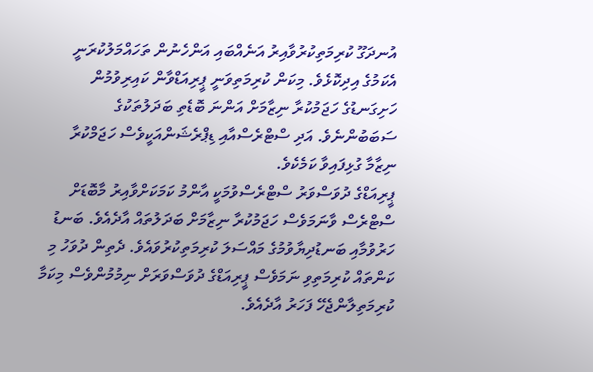އުނދަގޫ ކުރިމަތިކުރުވާއިރު އަނެއްބައި އަންހެނުން ތަހައްމަލުކުރަނީ އެކަމުގެ އިދިކޮޅެވެ. މިކަން ކުރިމަތިވަނީ ޕީރިއަޑްވާން ކައިރިވުމުން ހަށިގަނޑުގެ ހަޖަމުކުރާ ނިޒާމަށް އަންނަ ބޮޑެތި ބަދަލުތަކުގެ ސަބަބުންނެވެ. އަދި ސްޓްރެސްއާއި ޑިޕްރެޝަންއަކީވެސް ހަޖަމްކުރާ ނިޒާމާ ގުޅިފައިވާ ކަމެކެވެ.
ޕީރިއަޑްގެ ދުވަސްވަރު ސްޓްރެސްވުމަކީ އާންމު ކަމަކަށްވާއިރު މާބޮޑަށް ސްޓްރެސް ވާނަމަވެސް ހަޖަމުކުރާ ނިޒާމަށް ބަދަލުތައް އާދެއެވެ. ބަނޑު ހަރުވުމާއި ބަނޑުދިޔާވުމުގެ މައްސަލަ ކުރިމަތިކުރުވައެވެ. ދެތިން ދުވަހު މި ކަންތައް ކުރިމަތިވި ނަމަވެސް ޕީރިއަޑްގެ ދުވަސްވަރަށް ނިމުމުންވެސް މިކަމާ ކުރިމަތިލާންޖެހޭ ފަހަރު އާދެއެވެ.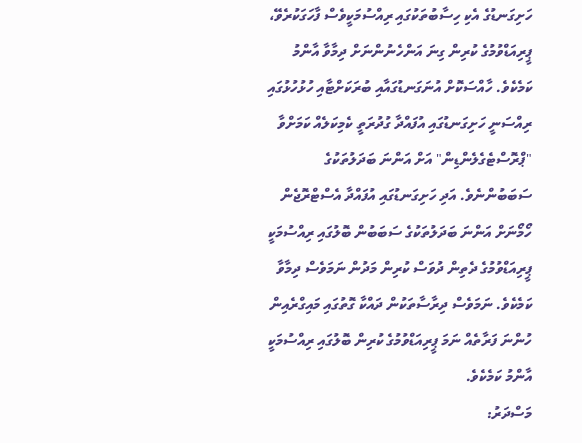ހަށިގަނޑުގެ އެކި ހިސާބުތަކުގައި ރިއްސުމަކީވެސް ފާހަގަކުރެވޭ، ޕީރިއަޑްވުމުގެ ކުރިން ގިނަ އަންހެނުންނަށް ދިމާވާ އާންމު ކަމެކެވެ. ހާއްސަކޮށް އުނަގަނޑުގައާއި ބުރަކަށްޓާއި ހުޅުހުޅުގައި ރިއްސަނީ ހަށިގަނޑުގައި އުފައްދާ ގުދުރަތީ ކެމިކަލެއް ކަމަށްވާ "ޕްރޮސްޓެގެލެންޑިން" އަށް އަންނަ ބަދަލުތަކުގެ ސަބަބުންނެވެ. އަދި ހަށިގަނޑުގައި އުފައްދާ އެސްޓްރޮޖެން ހޯމޯނަށް އަންނަ ބަދަލުތަކުގެ ސަބަބުން ބޮލުގައި ރިއްސުމަކީ ޕީރިއަޑްވުމުގެ ދެތިން ދުވަސް ކުރިން މަދުން ނަމަވެސް ދިމާވާ ކަމެކެވެ. ނަމަވެސް ދިރާސާތަކުން ދައްކާ ގޮތުގައި މައިގްރެއިން ހުންނަ ފަރާތެއް ނަމަ ޕީރިއަޑްވުމުގެ ކުރިން ބޮލުގައި ރިއްސުމަކީ އާންމު ކަމެކެވެ.
މަސްދަރު: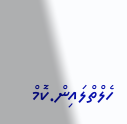ހެލްތްލައިން.ކޮމް